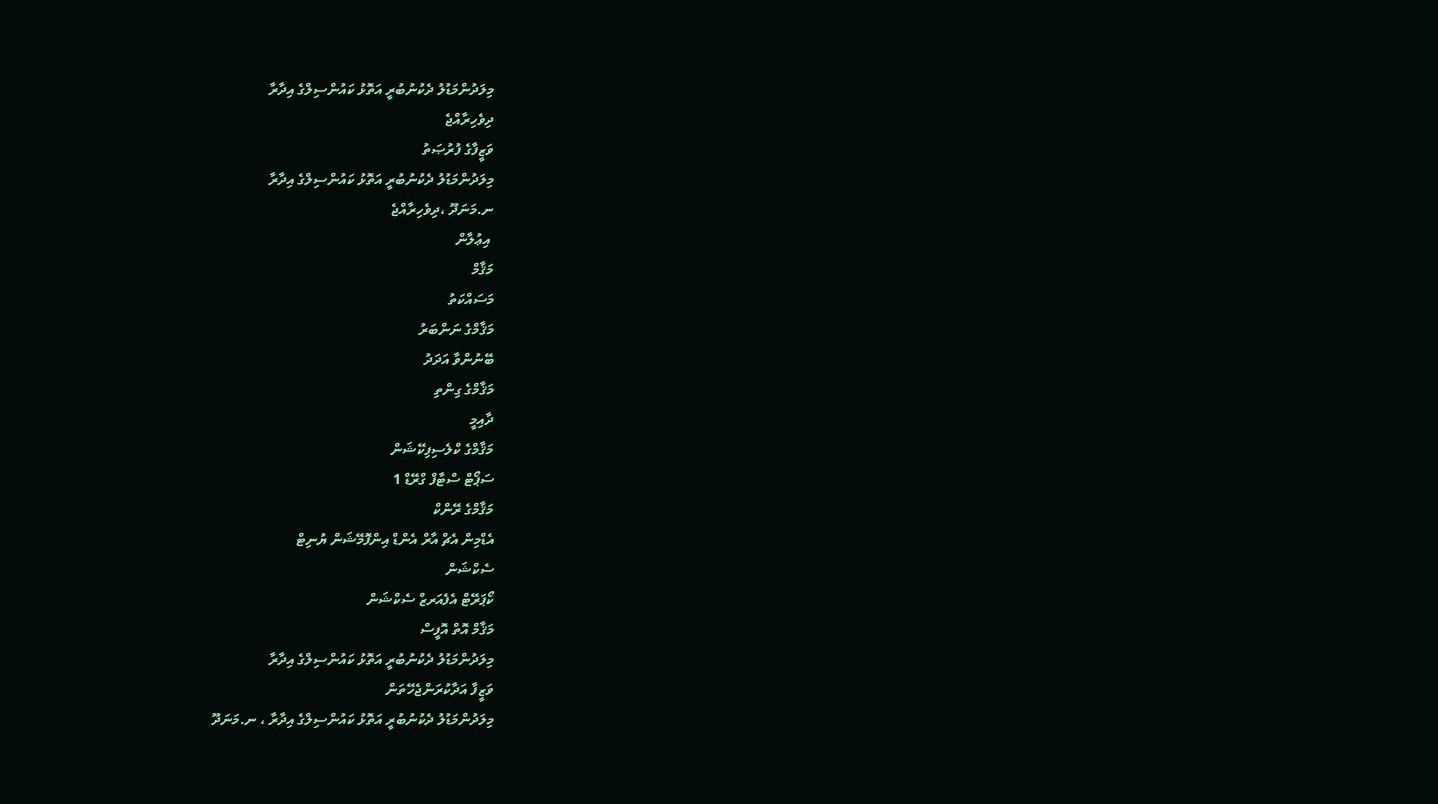މިލަދުންމަޑުލު ދެކުނުބުރީ އަތޮޅު ކައުންސިލްގެ އިދާރާ
ދިވެހިރާއްޖެ
ވަޒީފާގެ ފުރުޞަތު
މިލަދުންމަޑުލު ދެކުނުބުރީ އަތޮޅު ކައުންސިލްގެ އިދާރާ
ނ.މަނަދޫ ،ދިވެހިރާއްޖެ
 އިޢުލާން
މަޤާމް
މަސައްކަތު
މަޤާމްގެ ނަންބަރު
ބޭނުންވާ އަދަދު
މަޤާމްގެ ގިންތި
ދާއިމީ
މަޤާމްގެ ކްލެސިފިކޭޝަން
ސަޕޯޓް ސްޓާފް ގްރޭޑް 1
މަޤާމްގެ ރޭންކް
އެޑްމިން އެޗް އާރް އެންޑް އިންފޮމޭޝަން ޔުނިޓް
ސެކްޝަން
ކޯޕަރޭޓް އެފެއަރޒް ސެކްޝަން
މަޤާމް އޮތް އޮފީސް
މިލަދުންމަޑުލު ދެކުނުބުރީ އަތޮޅު ކައުންސިލްގެ އިދާރާ
ވަޒީފާ އަދާކުރަންޖެހޭތަން
މިލަދުންމަޑުލު ދެކުނުބުރީ އަތޮޅު ކައުންސިލްގެ އިދާރާ ، ނ.މަނަދޫ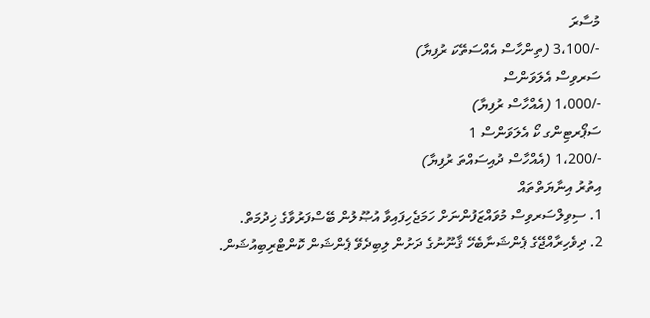މުސާރަ
-/3،100 (ތިންހާސް އެއްސަތޭކަ ރުފިޔާ)
ސަރވިސް އެލަވަންސް
-/1،000 (އެއްހާސް ރުފިޔާ)
ސަޕޯރޓިންގ ކޯ އެލަވަންސް 1
-/1،200 (އެއްހާސް ދުއިސައްތަ ރުފިޔާ)
އިތުރު އިނާޔަތްތައް
1. ސިވިލްސަރވިސް މުވައްޒަފުންނަށް ހަމަޖެހިފައިވާ އުޞޫލުން ބޭސްފަރުވާގެ ޚިދުމަތް.
2. ދިވެހިރާއްޖޭގެ ޕެންޝަނާބެހޭ ޤާނޫނުގެ ދަށުން ލިބިދެވޭ ޕެންޝަން ކޮންޓްރިބިއުޝަން.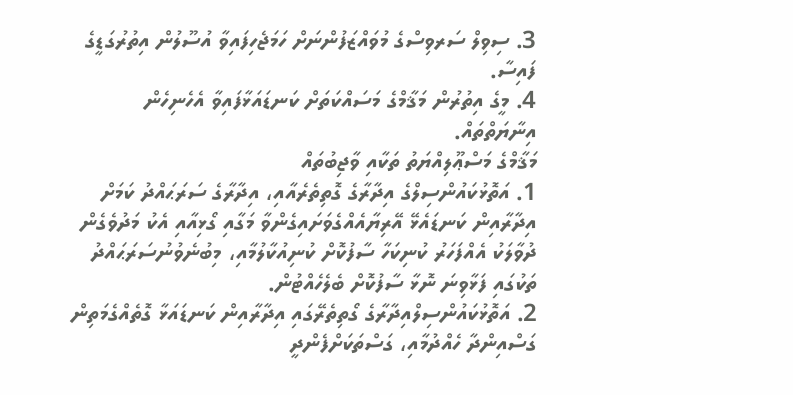3. ސިވިލް ސަރވިސްގެ މުވައްޒަފުންނަށް ހަމަޖެހިފައިވާ އުސޫލުން އިތުރުގަޑީގެ ފައިސާ.
4. މީގެ އިތުރުން މަޤާމްގެ މަސައްކަތަށް ކަނޑައަޅާފައިވާ އެހެނިހެން އިނާޔަތްތައް.
މަޤާމްގެ މަސްޢޫލިއްޔަތު ތަކާއި ވާޖިބުތައް
1. އަތޮޅުކައުންސިލްގެ އިދާރާގެ ގޮތިތެރެއާއި، އިދާރާގެ ސަރަޙައްދު ކަމަށް އިދާރާއިން ކަނޑައެޅޭ އޭރިޔާއެއްގެވަށައިގެންވާ މަގާއި ގޯޅިއާއި އެކު މަދުވެގެން ދުވާލަކު އެއްފަހަރު ކުނިކަހާ ސާފުކޮށް ކުނިއުކާލުމާއި، މިބުނެވުނުސަރަޙައްދު ތަކުގައި ފަޅާވިނަ ނޮޅާ ސާފުކޮށް ބެލެހެއްޓުން.
2. އަތޮޅުކައުންސިލްއިދާރާގެ ގޯތިތެރޭގައި އިދާރާއިން ކަނޑައަޅާ ގޮތެއްގެމަތިން ގަސްއިންދާ ހެއްދުމާއި، ގަސްތަކަށްފެންދީ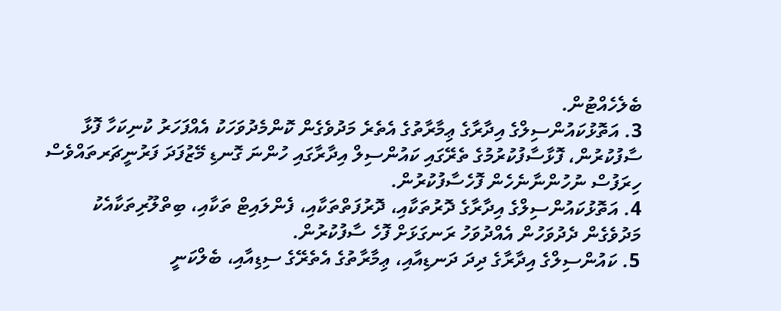ބެލެހެއްޓުން.
3. އަތޮޅުކައުންސިލްގެ އިދާރާގެ ޢިމާރާތުގެ އެތެރެ މަދުވެގެން ކޮންމެދުވަހަކު އެއްފަހަރު ކުނިކަހާ ފޮޅާ ސާފުކުރުން، ފޮޅާސާފުކުރުމުގެ ތެރޭގައި ކައުންސިލް އިދާރާގައި ހުންނަ ގޮނޑި މޭޒުފަދަ ފަރުނީޗަރތައްވެސް ހިރަފުސް ނުހުންނާނެހެން ފޮހެސާފުކުރުން.
4. އަތޮޅުކައުންސިލްގެ އިދާރާގެ ދޮރުތަކާއި، ދޮރުފަތްތަކާއި، ފެންލައިޓް ތަކާއި، ބިތްލޫރިތަކާއެކު މަދުވެގެން ދެދުވަހުން އެއްދުވަހު ރަނގަޅަށް ފޮހެ ސާފުކުރުން.
5. ކައުންސިލްގެ އިދާރާގެ ދިދަ ދަނޑިއާއި، ޢިމާރާތުގެ އެތެރޭގެ ސިޑިއާއި، ބެލްކަނީ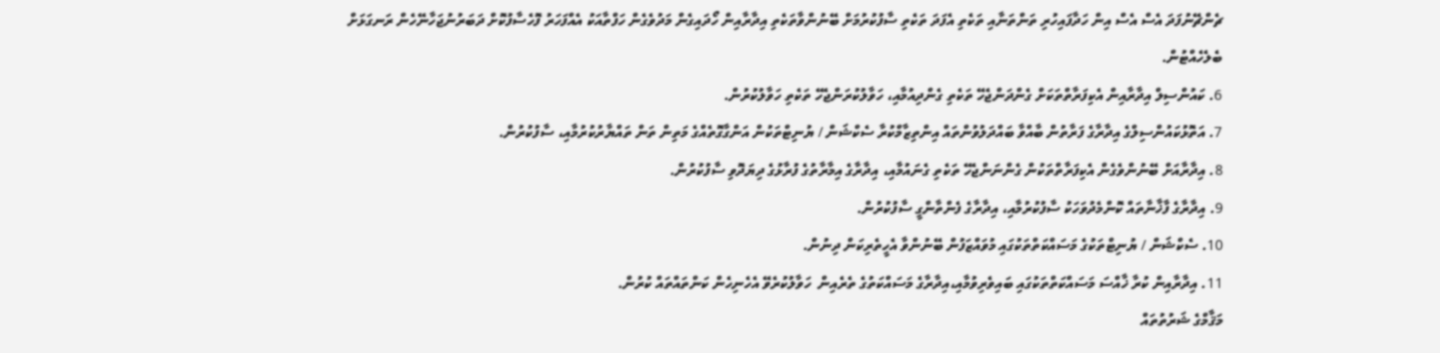ޗެންޗޭނުފަދަ އެސް އެސް އިން ހަދާފައިހުރި ތަންތަނާއި ތަކެތި އެފަދަ ތަކެތި ސާފުކުރުމަށް ބޭނުންވާތަކެތި އިދާރާއިން ހޯދައިގެން މަދުވެގެން ހަފްތާއަކު އެއްފަހަރު ފޮހެސާފުކޮށް ދަބަރުނުޖަހާނޭހެން ރަނގަޅަށް ބެލެހެއްޓުން.
6. ކައުންސިލް އިދާރާއިން އެކިފަރާތްތަކަށް ގެންދަންޖެހޭ ތަކެތި ގެންދިއުމާއި، ހަވާލުކުރަންޖެހޭ ތަކެތި ހަވާލުކުރުން.
7. އަތޮޅުކައުންސިލްގެ އިދާރާގެ ފަރާތުން ބާއްވާ ބައްދަލުވުންތައް އިންތިޒާމްކުރާ ސެކްޝަން / ޔުނިޓްތަކުން އަންގާގޮތެއްގެ މަތިން ތަން ތައްޔާރުކުރުމާއި، ސާފުކުރުން.
8. އިދާރާއަށް ބޭނުންވެގެން އެކިފަރާތްތަކުން ގެންނަންޖެހޭ ތަކެތި ގެނައުމާއި، އިދާރާގެ އިމާރާތުގެ ފުރާޅުގެ ދިޔަދޮވި ސާފުކުރުން.
9. އިދާރާގެ ފާޚާނާތައް ކޮންމެދުވަހަކު ސާފުކުރުމާއި، އިދާރާގެ ފެންތާންގީ ސާފުކުރުން.
10. ސެކްޝަން / ޔުނިޓްތަކުގެ މަސައްކަތްތަކުގައި މުވައްޒަފުން ބޭނުންވާ އެހީތެރިކަން ދިނުން.
11. އިދާރާއިން ކުރާ ޚާއްސަ މަސައްކަތްތަކުގައި ބައިވެރިވުމާއި،އިދާރާގެ މަސައްކަތުގެ ތެރެއިން  ހަވާލުކުރެވޭ އެހެނިހެން ކަންތައްތައް ކުރުން.
މަޤާމްގެ ޝަރުތުތައް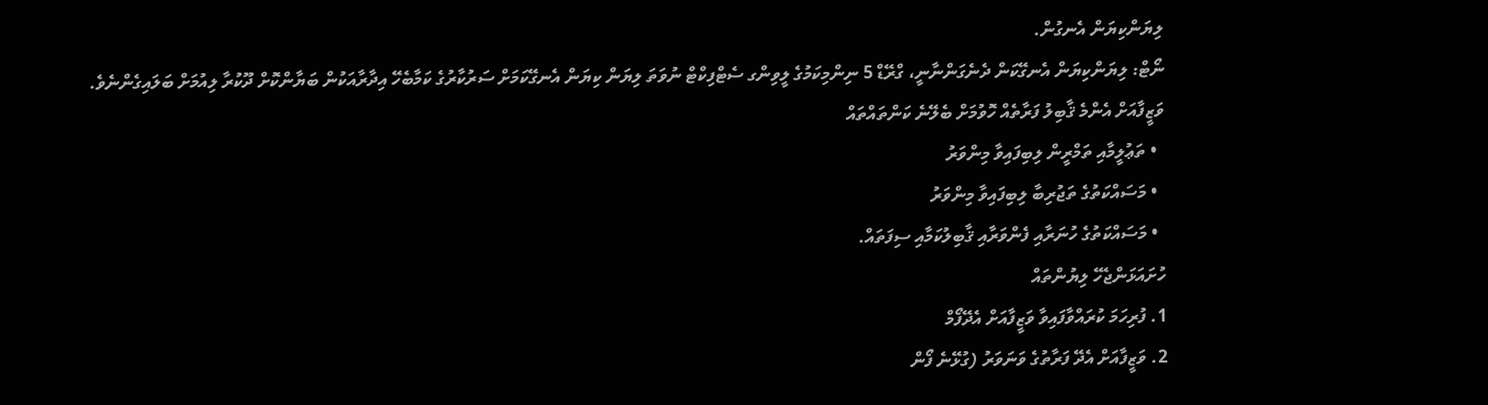ލިޔަންކިޔަން އެނގުން.
ނޯޓް: ލިޔަންކިޔަން އެނގޭކަން ދެނެގަންނާނީ، ގްރޭޑް 5 ނިންމިކަމުގެ ލީވިންގ ސެޓްފިކްޓް ނުވަތަ ލިޔަން ކިޔަން އެނގޭކަމަށް ސަރުކާރުގެ ކަމާބެހޭ އިދާރާއަކުން ބަޔާންކޮށް ދޫކުރާ ލިއުމަށް ބަލައިގެންނެވެ.
ވަޒީފާއަށް އެންމެ ޤާބިލު ފަރާތެއް ހޮވުމަށް ބެލޭނެ ކަންތައްތައް
  • ތަޢުލީމާއި ތަމްރީން ލިބިފައިވާ މިންވަރު
  • މަސައްކަތުގެ ތަޖުރިބާ ލިބިފައިވާ މިންވަރު
  • މަސައްކަތުގެ ހުނަރާއި ފެންވަރާއި ޤާބިލުކަމާއި ސިފަތައް.
ހުށައަޅަންޖެހޭ ލިޔުންތައް
1. ފުރިހަމަ ކުރައްވާފައިވާ ވަޒީފާއަށް އެދޭފޯމް
2. ވަޒީފާއަށް އެދޭ ފަރާތުގެ ވަނަވަރު (ގުޅޭނެ ފޯން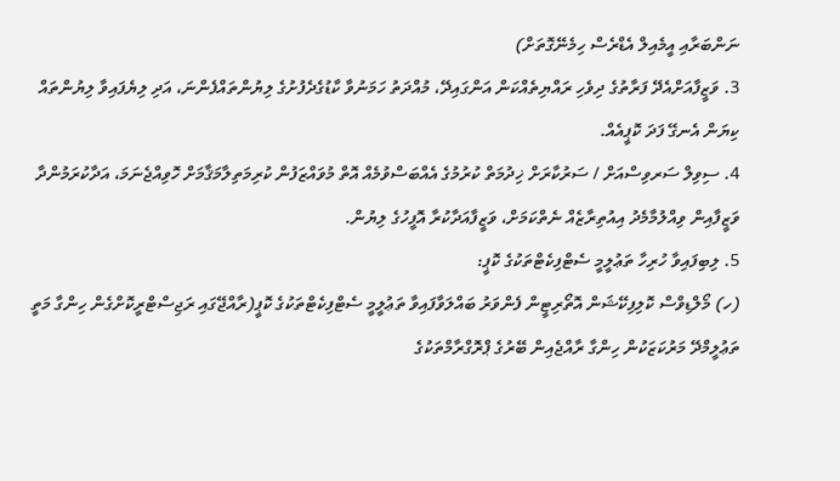ނަންބަރާއި އީމެއިލް އެޑްރެސް ހިމެނޭގޮތަށް)
3. ވަޒީފާއަށްއެދޭ ފަރާތުގެ ދިވެހި ރައްޔިތެއްކަން އަންގައިދޭ، މުއްދަތު ހަމަނުވާ ކާޑުގެދެފުށުގެ ލިޔުންތައްފެންނަ، އަދި ލިޔެފައިވާ ލިޔުންތައް ކިޔަން އެނގޭ ފަދަ ކޮޕީއެއް.
4. ސިވިލް ސަރވިސްއަށް / ސަރުކާރަށް ޚިދުމަތް ކުރުމުގެ އެއްބަސްވުމެއް އޮތް މުވައްޒަފުން ކުރިމަތިލާމަޤާމަށް ހޮވިއްޖެނަމަ، އަދާކުރަމުންދާ ވަޒީފާއިން ވިއްލުމާމެދު އިއުތިރާޒެއް ނެތްކަމަށް، ވަޒީފާއަދާކުރާ އޮފީހުގެ ލިޔުން.
5. ލިބިފައިވާ ހުރިހާ ތަޢުލީމީ ސެޓްފިކެޓްތަކުގެ ކޮޕީ:
(ހ) މޯލްޑިވްސް ކޮލިފިކޭޝަން އޮތޯރިޓީން ފެންވަރު ބައްލަވާފައިވާ ތަޢުލީމީ ސެޓްފިކެޓްތަކުގެ ކޮޕީ(ރާއްޖޭގައި ރަޖިސްޓްރީކޮށްގެން ހިންގާ މަތީ ތަޢުލީމްދޭ މަރުކަޒަކުން ހިންގާ ރާއްޖެއިން ބޭރުގެ ޕްރޮގްރާމްތަކުގެ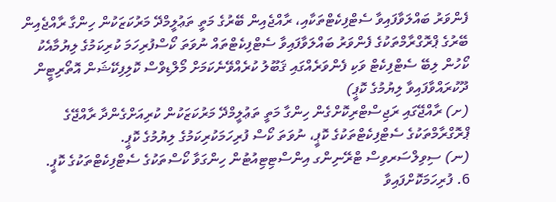ފެންވަރު ބައްލަވާފައިވާ ސެޓްފިކެޓްތަކާއި، ރާއްޖެއިން ބޭރުގެ މަތީ ތަޢުލީމްދޭ މަރުކަޒަކުން ހިންގާ ރާއްޖެއިން ބޭރުގެ ޕްރޮގްރާމްތަކުގެ ފެންވަރު ބައްލަވާފައިވާ ސެޓްފިކެޓްތައް ނުވަތަ ކޯސްފުރިހަމަ ކުރިކަމުގެ ލިޔުމާއެކު ކޯހުން ލިބޭ ސެޓްފިކެޓް ވަކި ފެންވަރެއްގައި ޤަބޫލު ކުރެއްވޭނެކަމަށް މޯލްޑިވްސް ކޮލިފިކޭޝަން އޮތޯރިޓީން ދޫކުރައްވާފައިވާ ލިޔުމުގެ ކޮޕީ)
(ށ) ރާއްޖޭގައި ރަޖިސްޓްރިކޮށްގެން ހިންގާ މަތީ ތަޢުލީމްދޭ މަރުކަޒަކުން ކުރިއަށްގެންދާ ރާއްޖޭގެ ޕްރޮގްރާމްތަކުގެ ސެޓްފިކެޓްތަކުގެ ކޮޕީ، ނުވަތަ ކޯސް ފުރިހަމަކުރިކަމުގެ ލިޔުމުގެ ކޮޕީ.
(ނ) ސިވިލްސަރވިސް ޓްރޭނިންގ އިންސްޓިޓިއުޓުން ހިންގަވާ ކޯސްތަކުގެ ސެޓްފިކެޓްތަކުގެ ކޮޕީ.
6. ފުރިހަމަކޮށްފައިވާ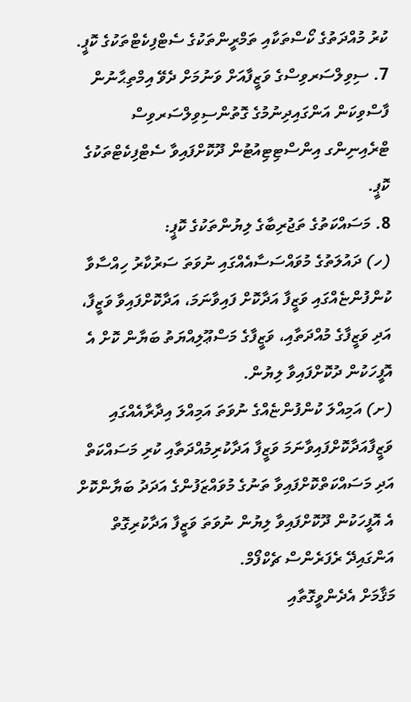ކުރު މުއްދަތުގެ ކޯސްތަކާއި ތަމްރީންތަކުގެ ސެޓްފިކެޓްތަކުގެ ކޮޕީ.
7. ސިވިލްސަރވިސްގެ ވަޒީފާއަށް ވަނުމަށް ދެވޭ އިމްތިޙާނުން ފާސްވިކަން އަންގައިދިނުމުގެ ގޮތުންސިވިލްސަރވިސް ޓްރެއިނިންގ އިންސްޓިޓިއުޓުން ދޫކޮށްފައިވާ ސެޓްފިކެޓްތަކުގެ ކޮޕީ.
8. މަސައްކަތުގެ ތަޖުރިބާގެ ލިޔުންތަކުގެ ކޮޕީ:
(ހ) ދައުލަތުގެ މުވައްސަސާއެއްގައި ނުވަތަ ސަރުކާރު ހިއްސާވާ ކުންފުންޏެއްގައި ވަޒީފާ އަދާކޮށް ފައިވާނަމަ، އަދާކޮށްފައިވާ ވަޒީފާ، އަދި ވަޒީފާގެ މުއްދަތާއި، ވަޒީފާގެ މަސްޢޫލިއްޔަތު ބަޔާން ކޮށް އެ އޮފީހަކުން ދުކޮށްފައިވާ ލިޔުން.
(ށ) އަމިއްލަ ކުންފުންޏެއްގެ ނުވަތަ އަމިއްލަ އިދާރާއެއްގައި ވަޒީފާއަދާކޮށްފައިވާނަމަ ވަޒީފާ އަދާކުރިމުއްދަތާއި ކުރި މަސައްކަތް އަދި މަސައްކަތްކޮށްފައިވާ ތަނުގެ މުވައްޒަފުންގެ އަދަދު ބަޔާންކޮށް އެ އޮފީހަކުން ދޫކޮށްފައިވާ ލިޔުން ނުވަތަ ވަޒީފާ އަދާކުރިގޮތް އަންގައިދޭ ރެފަރެންސް ޗެކްފޯމް.
މަޤާމަށް އެދެންވީގޮތާއި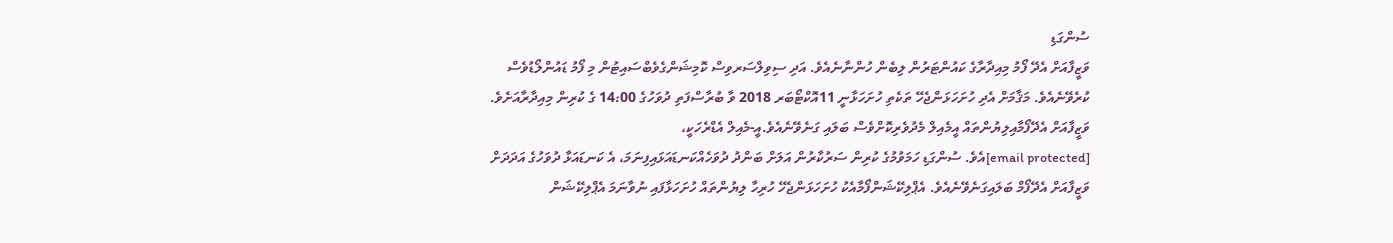ސުންގަޑި
ވަޒީފާއަށް އެދޭ ފޯމު މިއިދާރާގެ ކައުންޓަރުން ލިބެން ހުންނާނެއެވެ. އަދި ސިވިލްސަރވިސް ކޮމިޝަންގެވެބްސައިޓުން މި ފޯމު ޑައުންލޯޑުވެސް ކުރެވޭނެއެވެ. މަޤާމަށް އެދި ހުށަހަޅަންޖެހޭ ތަކެތި ހުށަހަޅާނީ 11އޮކްޓޯބަރ 2018 ވާ ބުރާސްފަތި ދުވަހުގެ 14:00 ގެ ކުރިން މިއިދާރާއަށެވެ. ވަޒީފާއަށް އެދޭފޯމާއިލިޔުންތައް އީމެއިލް މެދުވެރިކޮށްވެސް ބަލައި ގަނެވޭނެއެވެ.އީ-މެއިލް އެޑްރެހަކީ،
[email protected]އެވެ. ސުންގަޑި ހަމަވުމުގެ ކުރިން ސަރުކާރުން އަލަށް ބަންދު ދުވަހެއްކަނޑައަޅައިފިނަމަ، އެ ކަނޑައަޅާ ދުވަހުގެ އަދަދަށް ވަޒީފާއަށް އެދޭފޯމް ބަލައިގަނެވޭނެއެވެ. އެޕްލިކޭޝަންފޯމާއެކު ހުށަހަޅަންޖެހޭ ހުރިހާ ލިޔުންތައް ހުށަހަޅާފައި ނުވާނަމަ އެޕްލިކޭޝަން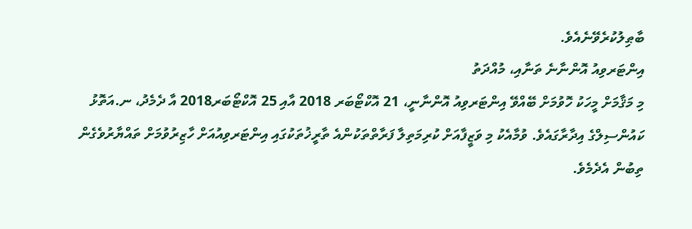ބާޠިލުކުރެވޭނެއެވެ.
އިންޓަރވިއު އޮންނާނެ ތަނާއި، މުއްދަތު
މި މަޤާމަށް މީހަކު ހޮވުމަށް ބޭއްވޭ އިންޓަރވިއު އޮންނާނީ، 21 އޮކްޓޯބަރ 2018 އާއި 25 އޮކްޓޯބަރ2018 އާ ދެމެދު، ނ.އަތޮޅު ކައުންސިލްގެ އިދާރާގައެވެ. ވުމާއެކު މި ވަޒީފާއަށް ކުރިމަތިލާ ފަރާތްތަކުންއެ ތާރީޚުތަކުގައި އިންޓަރވިއުއަށް ހާޒިރުވުމަށް ތައްޔާރުވެގެން ތިބުން އެދެމެވެ.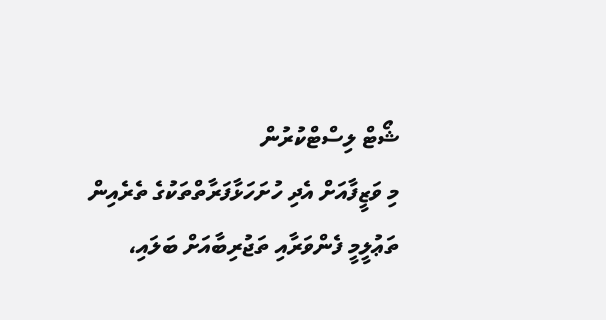ޝޯޓް ލިސްޓްކުރުން
މި ވަޒީފާއަށް އެދި ހުށަހަޅާފަރާތްތަކުގެ ތެރެއިން  ތަޢުލީމީ ފެންވަރާއި ތަޖުރިބާއަށް ބަލައި،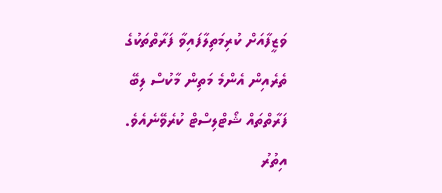ވަޒީފާއަށް ކުރިމަތިލާފައިވާ ފަރާތްތަކުގެ ތެރެއިން އެންމެ މަތިން މާކުސް ލިބޭ ފަރާތްތައް ޝޯޓްލިސްޓް ކުރެވޭނެއެވެ.
އިތުރު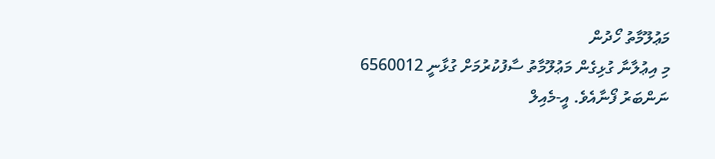މަޢުލޫމާތު ހޯދުން
މި އިޢުލާނާ ގުޅިގެން މަޢުލޫމާތު ސާފުކުރުމަށް ގުޅާނީ 6560012 ނަންބަރު ފޯނާއެވެ. އީ-މެއިލް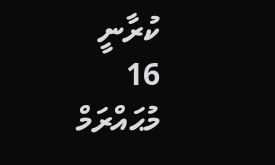ކުރާނީ
16 މުޙައްރަމް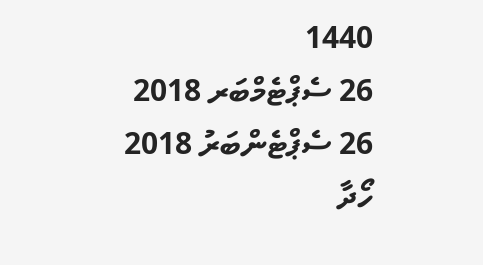1440
26 ސެޕްޓެމްބަރ 2018
26 ސެޕްޓެންބަރު 2018
ހޯދާ